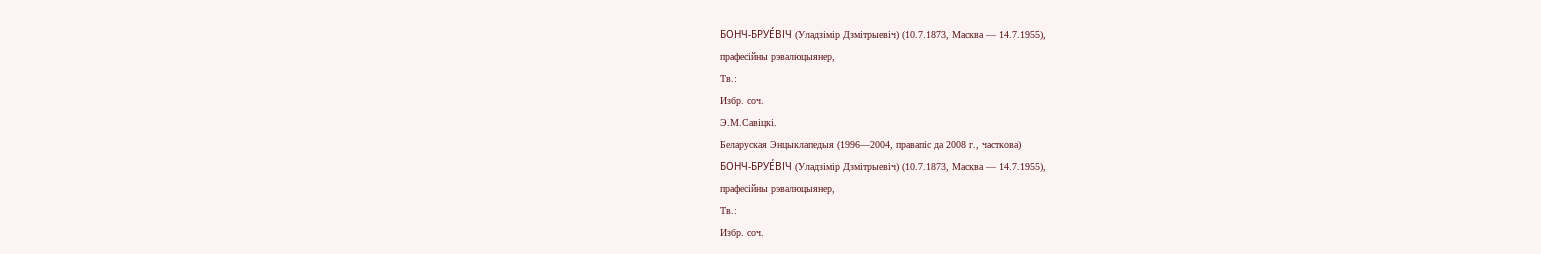БОНЧ-БРУЕ́ВІЧ (Уладзімір Дзмітрыевіч) (10.7.1873, Масква — 14.7.1955),
прафесійны рэвалюцыянер,
Тв.:
Избр. соч.
Э.М.Савіцкі.
Беларуская Энцыклапедыя (1996—2004, правапіс да 2008 г., часткова)
БОНЧ-БРУЕ́ВІЧ (Уладзімір Дзмітрыевіч) (10.7.1873, Масква — 14.7.1955),
прафесійны рэвалюцыянер,
Тв.:
Избр. соч.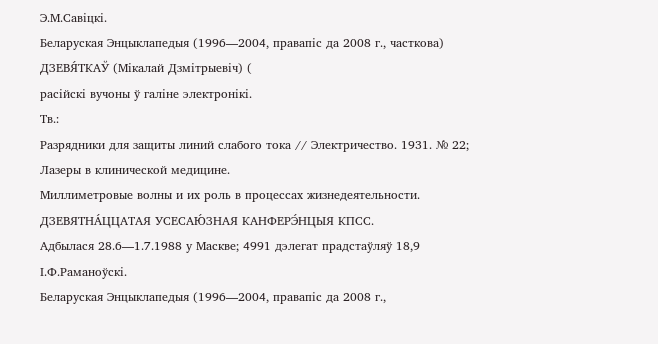Э.М.Савіцкі.
Беларуская Энцыклапедыя (1996—2004, правапіс да 2008 г., часткова)
ДЗЕВЯ́ТКАЎ (Мікалай Дзмітрыевіч) (
расійскі вучоны ў галіне электронікі.
Тв.:
Разрядники для защиты линий слабого тока // Электричество. 1931. № 22;
Лазеры в клинической медицине.
Миллиметровые волны и их роль в процессах жизнедеятельности.
ДЗЕВЯТНА́ЦЦАТАЯ УСЕСАЮ́ЗНАЯ КАНФЕРЭ́НЦЫЯ КПСС.
Адбылася 28.6—1.7.1988 у Маскве; 4991 дэлегат прадстаўляў 18,9
І.Ф.Раманоўскі.
Беларуская Энцыклапедыя (1996—2004, правапіс да 2008 г.,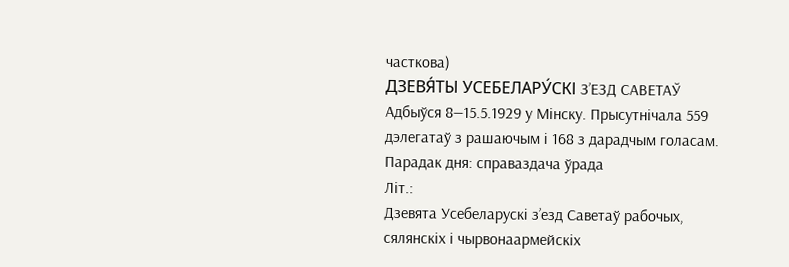часткова)
ДЗЕВЯ́ТЫ УСЕБЕЛАРУ́СКІ З’ЕЗД САВЕТАЎ
Адбыўся 8—15.5.1929 у Мінску. Прысутнічала 559 дэлегатаў з рашаючым і 168 з дарадчым голасам. Парадак дня: справаздача ўрада
Літ.:
Дзевята Усебеларускі з’езд Саветаў рабочых, сялянскіх і чырвонаармейскіх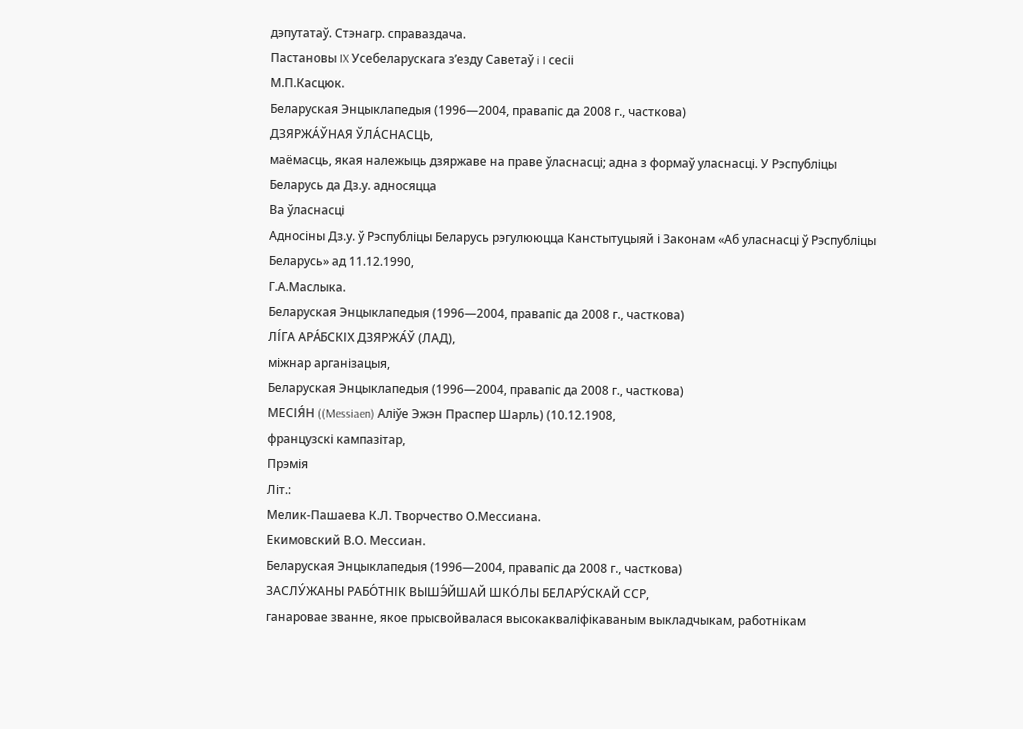дэпутатаў. Стэнагр. справаздача.
Пастановы IX Усебеларускага з’езду Саветаў i I сесіі
М.П.Касцюк.
Беларуская Энцыклапедыя (1996—2004, правапіс да 2008 г., часткова)
ДЗЯРЖА́ЎНАЯ ЎЛА́СНАСЦЬ,
маёмасць, якая належыць дзяржаве на праве ўласнасці; адна з формаў уласнасці. У Рэспубліцы Беларусь да Дз.у. адносяцца
Ва ўласнасці
Адносіны Дз.у. ў Рэспубліцы Беларусь рэгулююцца Канстытуцыяй і Законам «Аб уласнасці ў Рэспубліцы Беларусь» ад 11.12.1990,
Г.А.Маслыка.
Беларуская Энцыклапедыя (1996—2004, правапіс да 2008 г., часткова)
ЛІ́ГА АРА́БСКІХ ДЗЯРЖА́Ў (ЛАД),
міжнар арганізацыя,
Беларуская Энцыклапедыя (1996—2004, правапіс да 2008 г., часткова)
МЕСІЯ́Н ((Messiaen) Аліўе Эжэн Праспер Шарль) (10.12.1908,
французскі кампазітар,
Прэмія
Літ.:
Мелик-Пашаева К.Л. Творчество О.Мессиана.
Екимовский В.О. Мессиан.
Беларуская Энцыклапедыя (1996—2004, правапіс да 2008 г., часткова)
ЗАСЛУ́ЖАНЫ РАБО́ТНІК ВЫШЭ́ЙШАЙ ШКО́ЛЫ БЕЛАРУ́СКАЙ ССР,
ганаровае званне, якое прысвойвалася высокакваліфікаваным выкладчыкам, работнікам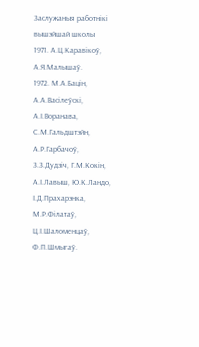Заслужаныя работнікі вышэйшай школы
1971. А.Ц.Каравікоў, А.Я.Малышаў.
1972. М.А.Бацін, А.А.Васілеўскі, А.І.Воранава, С.М.Гальдштэйн, А.Р.Гарбачоў, З.З.Дудзіч, Г.М.Кокін, А.І.Лавыш, Ю.К.Ландо, І.Д.Прахарэнка, М.Р.Філатаў, Ц.І.Шаломенцаў, Ф.П.Шмыгаў.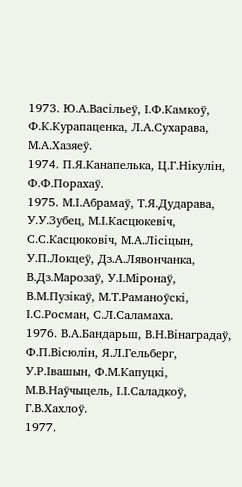1973. Ю.А.Васільеў, І.Ф.Камкоў, Ф.К.Курапаценка, Л.А.Сухарава, М.А.Хазяеў.
1974. П.Я.Канапелька, Ц.Г.Нікулін, Ф.Ф.Порахаў.
1975. М.І.Абрамаў, Т.Я.Дударава, У.У.Зубец, М.І.Касцюкевіч, С.С.Касцюковіч, М.А.Лісіцын, У.П.Локцеў, Дз.А.Лявончанка, В.Дз.Марозаў, У.І.Міронаў, В.М.Пузікаў, М.Т.Раманоўскі, І.С.Росман, С.Л.Саламаха.
1976. В.А.Бандарьш, В.Н.Вінаградаў, Ф.П.Вісюлін, Я.Л.Гельберг, У.Р.Івашын, Ф.М.Капуцкі, М.В.Наўчыцель, І.І.Саладкоў, Г.В.Хахлоў.
1977.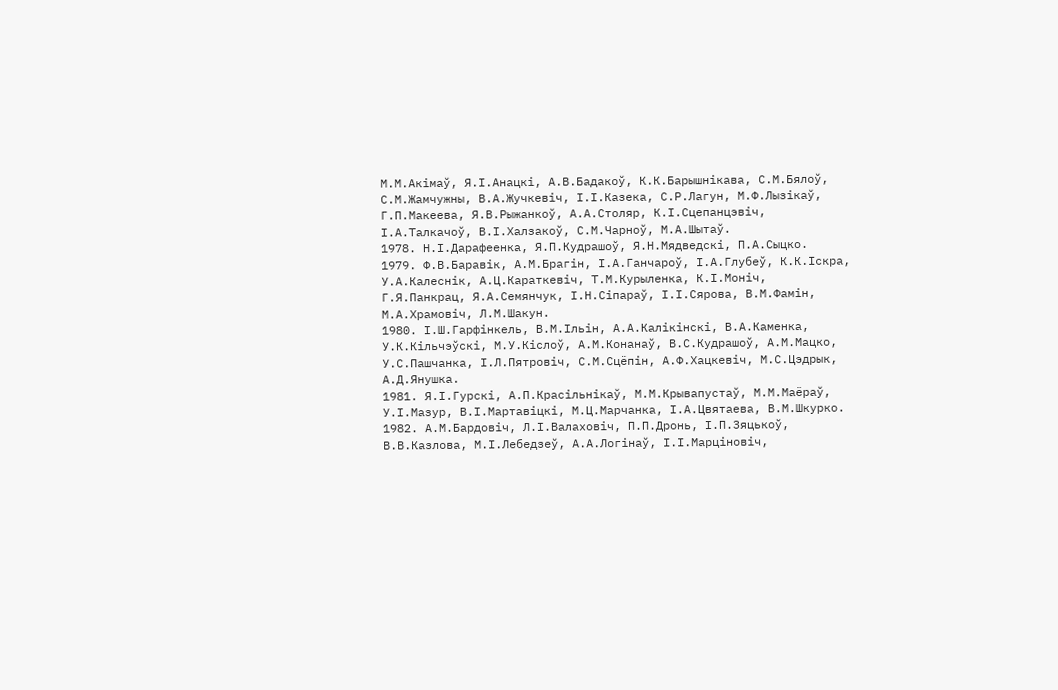М.М.Акімаў, Я.І.Анацкі, А.В.Бадакоў, К.К.Барышнікава, С.М.Бялоў, С.М.Жамчужны, В.А.Жучкевіч, І.І.Казека, С.Р.Лагун, М.Ф.Лызікаў, Г.П.Макеева, Я.В.Рыжанкоў, А.А.Столяр, К.І.Сцепанцэвіч, І.А.Талкачоў, В.І.Халзакоў, С.М.Чарноў, М.А.Шытаў.
1978. Н.І.Дарафеенка, Я.П.Кудрашоў, Я.Н.Мядведскі, П.А.Сыцко.
1979. Ф.В.Баравік, А.М.Брагін, І.А.Ганчароў, І.А.Глубеў, К.К.Іскра, У.А.Калеснік, А.Ц.Караткевіч, Т.М.Курыленка, К.І.Моніч, Г.Я.Панкрац, Я.А.Семянчук, І.Н.Сіпараў, І.І.Сярова, В.М.Фамін, М.А.Храмовіч, Л.М.Шакун.
1980. І.Ш.Гарфінкель, В.М.Ільін, А.А.Калікінскі, В.А.Каменка, У.К.Кільчэўскі, М.У.Кіслоў, А.М.Конанаў, В.С.Кудрашоў, А.М.Мацко, У.С.Пашчанка, І.Л.Пятровіч, С.М.Сцёпін, А.Ф.Хацкевіч, М.С.Цэдрык, А.Д.Янушка.
1981. Я.І.Гурскі, А.П.Красільнікаў, М.М.Крывапустаў, М.М.Маёраў, У.І.Мазур, В.І.Мартавіцкі, М.Ц.Марчанка, І.А.Цвятаева, В.М.Шкурко.
1982. А.М.Бардовіч, Л.І.Валаховіч, П.П.Дронь, І.П.Зяцькоў, В.В.Казлова, М.І.Лебедзеў, А.А.Логінаў, І.І.Марціновіч,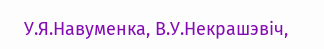У.Я.Навуменка, В.У.Некрашэвіч,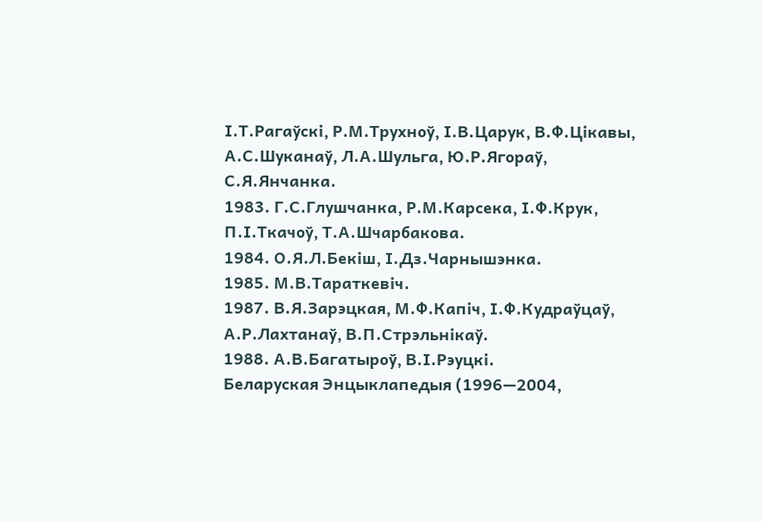І.Т.Рагаўскі, Р.М.Трухноў, І.В.Царук, В.Ф.Цікавы, А.С.Шуканаў, Л.А.Шульга, Ю.Р.Ягораў, С.Я.Янчанка.
1983. Г.С.Глушчанка, Р.М.Карсека, І.Ф.Крук, П.І.Ткачоў, Т.А.Шчарбакова.
1984. О.Я.Л.Бекіш, І.Дз.Чарнышэнка.
1985. М.В.Тараткевіч.
1987. В.Я.Зарэцкая, М.Ф.Капіч, І.Ф.Кудраўцаў, А.Р.Лахтанаў, В.П.Стрэльнікаў.
1988. А.В.Багатыроў, В.І.Рэуцкі.
Беларуская Энцыклапедыя (1996—2004,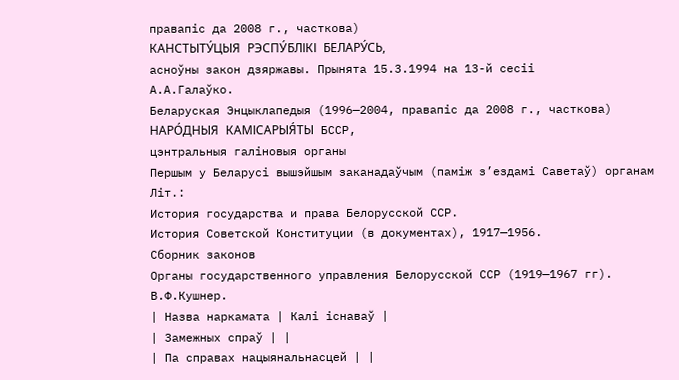правапіс да 2008 г., часткова)
КАНСТЫТУ́ЦЫЯ РЭСПУ́БЛІКІ БЕЛАРУ́СЬ,
асноўны закон дзяржавы. Прынята 15.3.1994 на 13-й сесіі
А.А.Галаўко.
Беларуская Энцыклапедыя (1996—2004, правапіс да 2008 г., часткова)
НАРО́ДНЫЯ КАМІСАРЫЯ́ТЫ БССР,
цэнтральныя галіновыя органы
Першым у Беларусі вышэйшым заканадаўчым (паміж з’ездамі Саветаў) органам
Літ.:
История государства и права Белорусской ССР.
История Советской Конституции (в документах), 1917—1956.
Сборник законов
Органы государственного управления Белорусской ССР (1919—1967 гг).
В.Ф.Кушнер.
| Назва наркамата | Калі існаваў |
| Замежных спраў | |
| Па справах нацыянальнасцей | |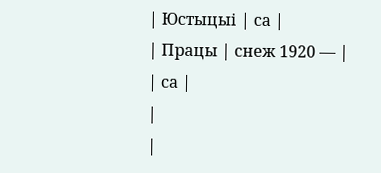| Юстыцыі | са |
| Працы | снеж 1920 — |
| са |
|
|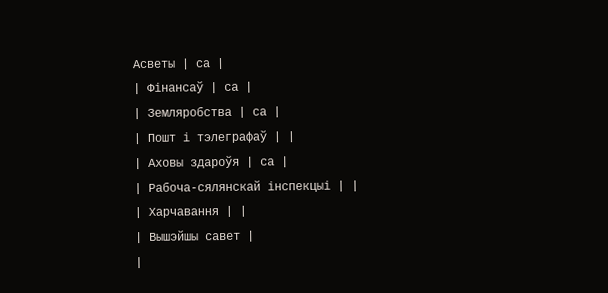Асветы | са |
| Фінансаў | са |
| Земляробства | са |
| Пошт і тэлеграфаў | |
| Аховы здароўя | са |
| Рабоча-сялянскай інспекцыі | |
| Харчавання | |
| Вышэйшы савет |
|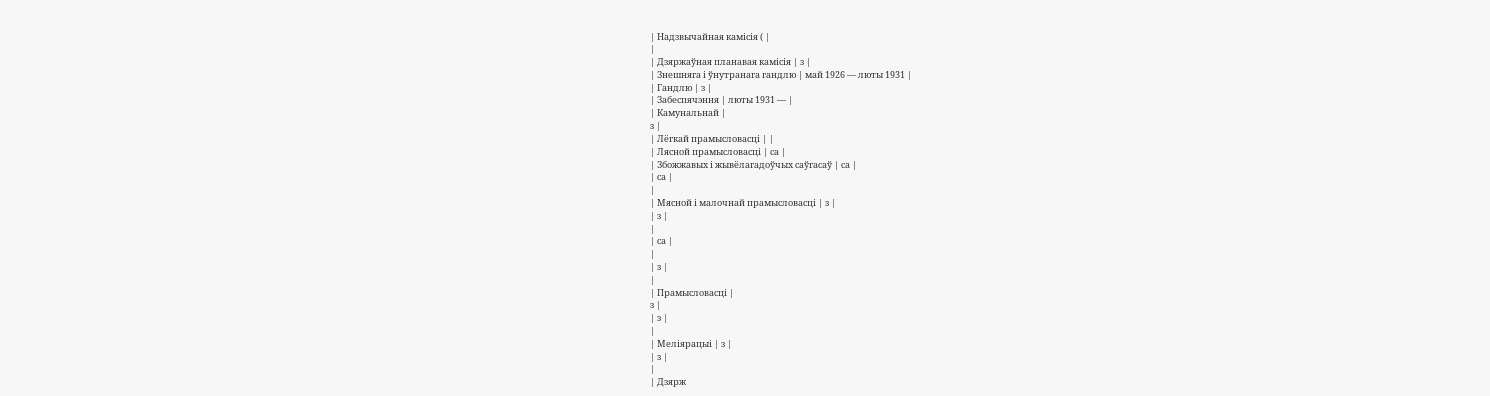| Надзвычайная камісія ( |
|
| Дзяржаўная планавая камісія | з |
| Знешняга і ўнутранага гандлю | май 1926 — люты 1931 |
| Гандлю | з |
| Забеспячэння | люты 1931 — |
| Камунальнай |
з |
| Лёгкай прамысловасці | |
| Лясной прамысловасці | са |
| Збожжавых і жывёлагадоўчых саўгасаў | са |
| са |
|
| Мясной і малочнай прамысловасці | з |
| з |
|
| са |
|
| з |
|
| Прамысловасці |
з |
| з |
|
| Меліярацыі | з |
| з |
|
| Дзярж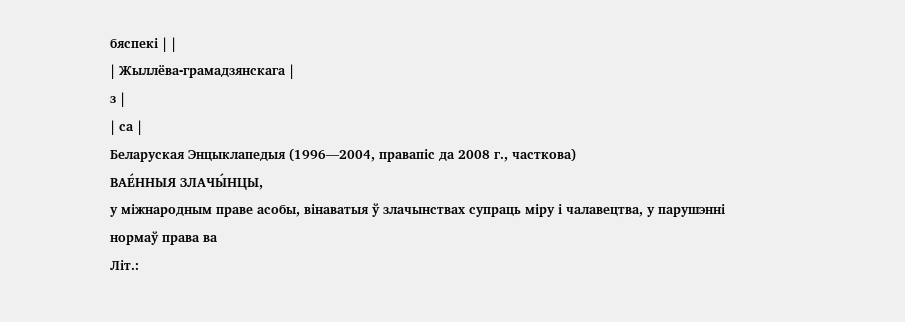бяспекі | |
| Жыллёва-грамадзянскага |
з |
| са |
Беларуская Энцыклапедыя (1996—2004, правапіс да 2008 г., часткова)
ВАЕ́ННЫЯ ЗЛАЧЫ́НЦЫ,
у міжнародным праве асобы, вінаватыя ў злачынствах супраць міру і чалавецтва, у парушэнні нормаў права ва
Літ.: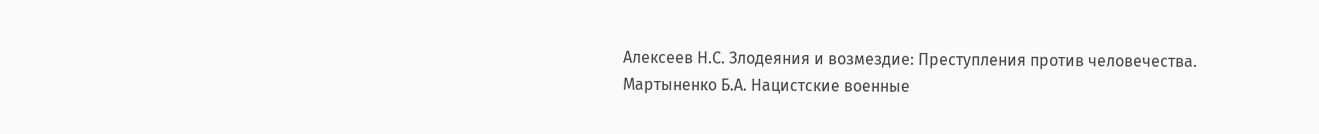Алексеев Н.С. Злодеяния и возмездие: Преступления против человечества.
Мартыненко Б.А. Нацистские военные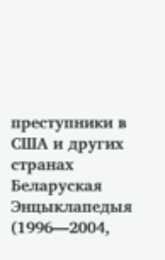преступники в США и других странах
Беларуская Энцыклапедыя (1996—2004,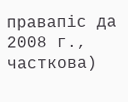правапіс да 2008 г., часткова)